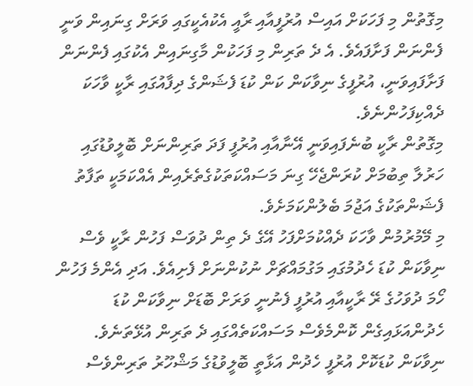މިގޮތުން މި ފަހަކަށް އައިސް އުރުފީއާއި ރާއީ އެކުއެކީގައި ވަރަށް ގިނައިން ވަނީ ފެންނަން ފަށާފައެވެ. އެ ދެ ތަރިން މި ފަހަކުން މާގިނައިން އެކުގައި ފެންނަން ފަށާފައިވަނީ، އުރުފީގެ ނިވާކަން ކަން ކުޑަ ފެޝަންގެ ދިފާއުގައި ރާކީ ވާހަކަ ދެއްކިފަހުންނެވެ.
މިގޮތުން ރާކީ ބުނެފައިވަނީ އޭނާއާއި އުރުފީ ފަދަ ތަރިންނަށް ބޮލީވުޑުގައި ހަރުލާ ތިބުމަށް ކުރަންޖެހޭ ގިނަ މަސައްކަތަކުގެތެރެއިން އެއްކަމަކީ ތަފާތު ފެޝަންތަކުގެ އަޖުމަ ބެލުންކަމަށެވެ.
މި މޭމުރުމުން ވާހަކަ ދެއްކުމަށްފަހު އޭގެ ދެ ތިން ދުވަސް ފަހުން ރާކީ ވެސް ނިވާކަން ކުޑަ ހެދުމުގައި މަގުމައްޗަށް ނުކުންނަށް ފެށިއެވެ. އަދި އެންމެ ފަހުން ހޯމަ ދުވަހުގެ ރޭ ރާކީއާއި އުރުފީ ފެނުނީ ވަރަށް ބޮޑަށް ނިވާކަން ކުޑަ ހެދުންއަޅައިގެން ކޮންމެވެސް މަސައްކަތެއްގައި ދެ ތަރިން އުޅޭތަނެވެ.
ނިވާކަން ކުޑަކޮށް އުރުފީ ހެދުން އަޅާތީ ބޮލީވުޑުގެ މަޝްހޫރު ތަރިންވެސް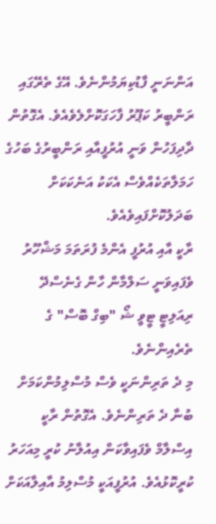އަންނަނީ ފާޑުކިޔަމުންނެވެ. އޭގެ ތެރޭގައި ރަންބީރު ކަޕޫރު ފާހަގަކޮށްލެވެއެވެ. އެގޮތުން ދާދިފަހުން ވަނީ އުރުފީއާއި ރަންބީރުގެ ބަހުގެ ހަމަލާތަކެއްވެސް އެކަކު އަނެކަކަށް ބަދަލުކޮށްފައިވެއެވެ.
ރާކީ އާއި އުރުފީ އެންމެ ފުރަތަމަ މަޝްހޫރު ވެފައިވަނީ ސަލްމާން ހާން ގެނެސްދޭ ރިއަލިޓީ ޓީވީ ޝޯ "ބިގް ބޮސް" ގެ ތެރެއިންނެވެ.
މި ދެ ތަރިންނަކީ ވެސް މުސްލިމުންކަމަށް ބުނާ ދެ ތަރިންނެވެ. އެގޮތުން ރާކީ އިސްލާމް ވެފައިވާކަން އިއުލާނު ކުރީ މިއަހަރު ކުރީކޮޅުއެވެ. އުރުފީއަކީ މުސްލިމު އާއިލާއަކަށް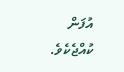އުފަން ކުއްޖެކެވެ.